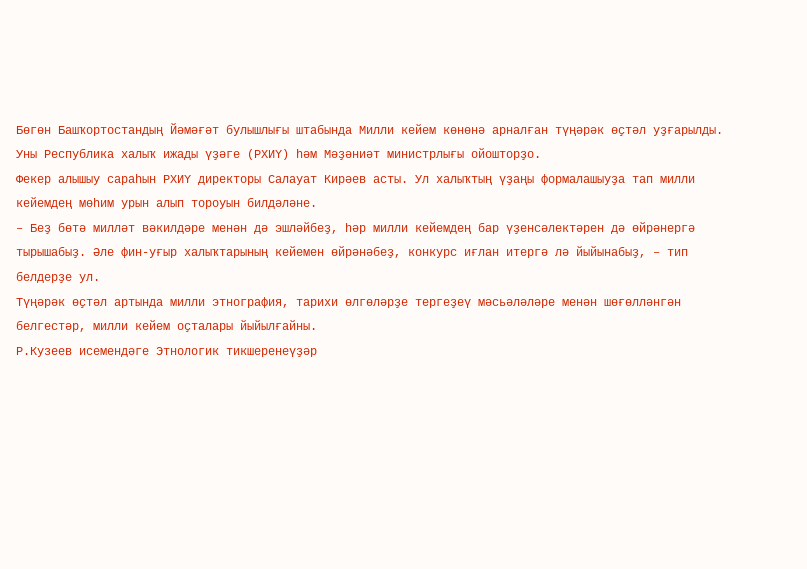Бөгөн Башҡортостандың Йәмәғәт булышлығы штабында Милли кейем көнөнә арналған түңәрәк өҫтәл уҙғарылды. Уны Республика халыҡ ижады үҙәге (РХИҮ) һәм Мәҙәниәт министрлығы ойошторҙо.
Фекер алышыу сараһын РХИҮ директоры Салауат Кирәев асты. Ул халыҡтың үҙаңы формалашыуҙа тап милли кейемдең мөһим урын алып тороуын билдәләне.
– Беҙ бөтә милләт вәкилдәре менән дә эшләйбеҙ, һәр милли кейемдең бар үҙенсәлектәрен дә өйрәнергә тырышабыҙ. Әле фин-уғыр халыҡтарының кейемен өйрәнәбеҙ, конкурс иғлан итергә лә йыйынабыҙ, – тип белдерҙе ул.
Түңәрәк өҫтәл артында милли этнография, тарихи өлгөләрҙе тергеҙеү мәсьәләләре менән шөғөлләнгән белгестәр, милли кейем оҫталары йыйылғайны.
Р.Кузеев исемендәге Этнологик тикшеренеүҙәр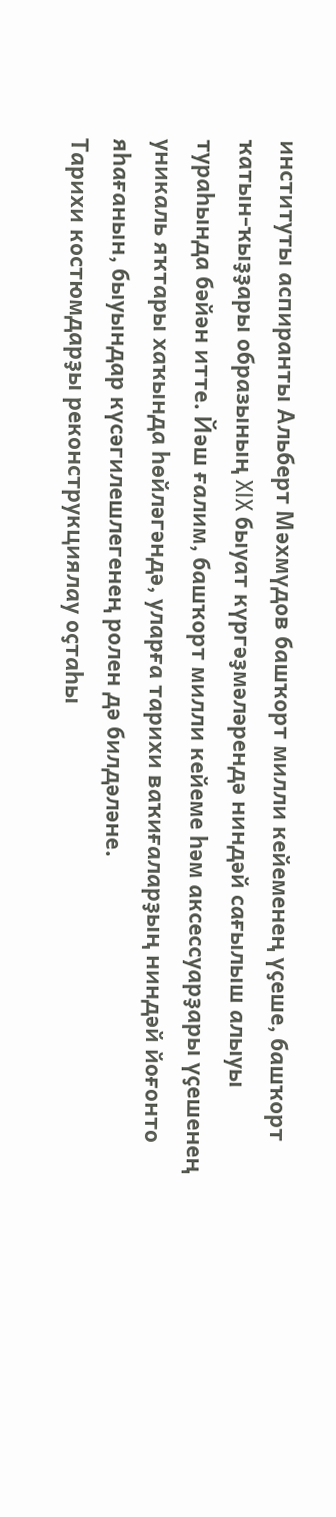институты аспиранты Альберт Мәхмүдов башҡорт милли кейеменең үҫеше, башҡорт ҡатын-ҡыҙҙары образының XIX быуат күргәҙмәләрендә ниндәй сағылыш алыуы тураһында бәйән итте. Йәш ғалим, башҡорт милли кейеме һәм аксессуарҙары үҫешенең уникаль яҡтары хаҡында һөйләгәндә, уларға тарихи ваҡиғаларҙың ниндәй йоғонто яһағанын, быуындар күсәгилешлегенең ролен дә билдәләне.
Тарихи костюмдарҙы реконструкциялау оҫтаһы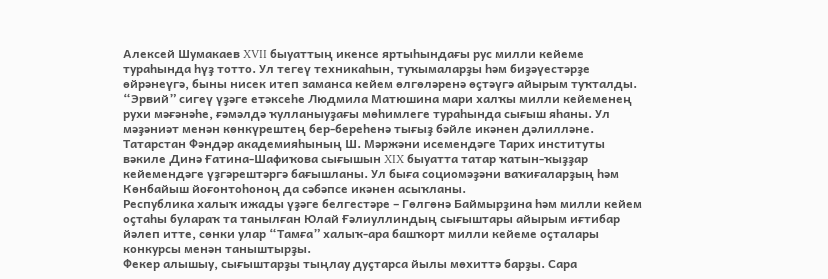Алексей Шумакаев XVII быуаттың икенсе яртыһындағы рус милли кейеме тураһында һүҙ тотто. Ул тегеү техникаһын, туҡымаларҙы һәм биҙәүестәрҙе өйрәнеүгә, быны нисек итеп заманса кейем өлгөләренә өҫтәүгә айырым туҡталды.
“Эрвий” сигеү үҙәге етәксеһе Людмила Матюшина мари халҡы милли кейеменең рухи мәғәнәһе, ғәмәлдә ҡулланыуҙағы мөһимлеге тураһында сығыш яһаны. Ул мәҙәниәт менән көнкүрештең бер-береһенә тығыҙ бәйле икәнен дәлилләне.
Татарстан Фәндәр академияһының Ш. Мәржәни исемендәге Тарих институты вәкиле Динә Ғатина-Шафиҡова сығышын XIX быуатта татар ҡатын-ҡыҙҙар кейемендәге үҙгәрештәргә бағышланы. Ул быға социомәҙәни ваҡиғаларҙың һәм Көнбайыш йоғонтоһоноң да сәбәпсе икәнен асыҡланы.
Республика халыҡ ижады үҙәге белгестәре – Гөлгөнә Баймырҙина һәм милли кейем оҫтаһы булараҡ та танылған Юлай Ғәлиуллиндың сығыштары айырым иғтибар йәлеп итте, сөнки улар “Тамға” халыҡ-ара башҡорт милли кейеме оҫталары конкурсы менән таныштырҙы.
Фекер алышыу, сығыштарҙы тыңлау дуҫтарса йылы мөхиттә барҙы. Сара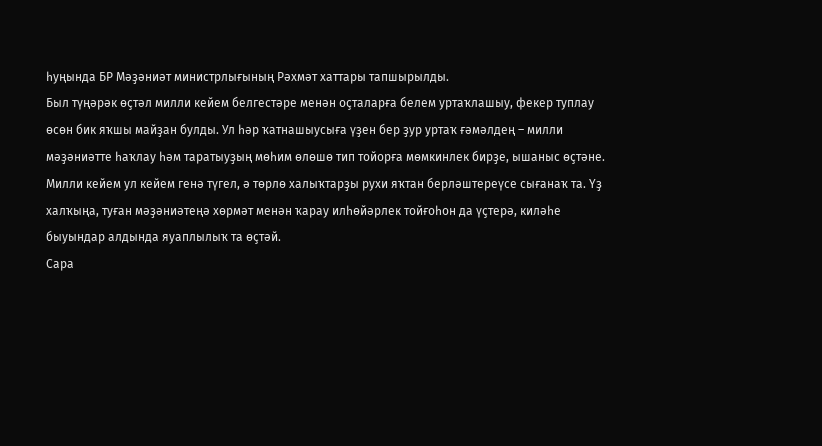һуңында БР Мәҙәниәт министрлығының Рәхмәт хаттары тапшырылды.
Был түңәрәк өҫтәл милли кейем белгестәре менән оҫталарға белем уртаҡлашыу, фекер туплау өсөн бик яҡшы майҙан булды. Ул һәр ҡатнашыусыға үҙен бер ҙур уртаҡ ғәмәлдең – милли мәҙәниәтте һаҡлау һәм таратыуҙың мөһим өлөшө тип тойорға мөмкинлек бирҙе, ышаныс өҫтәне.
Милли кейем ул кейем генә түгел, ә төрлө халыҡтарҙы рухи яҡтан берләштереүсе сығанаҡ та. Үҙ халҡыңа, туған мәҙәниәтеңә хөрмәт менән ҡарау илһөйәрлек тойғоһон да үҫтерә, киләһе быуындар алдында яуаплылыҡ та өҫтәй.
Сара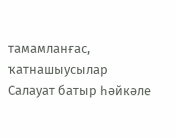тамамланғас, ҡатнашыусылар Салауат батыр һәйкәле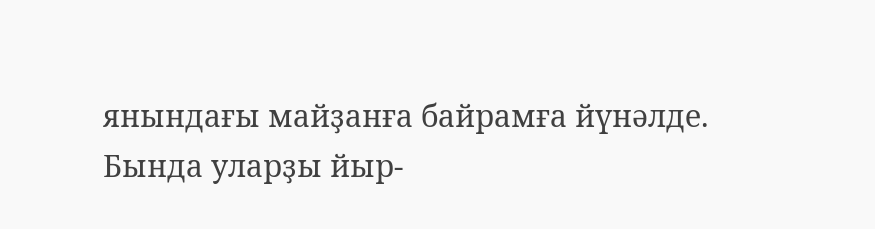янындағы майҙанға байрамға йүнәлде. Бында уларҙы йыр-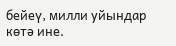бейеү, милли уйындар көтә ине.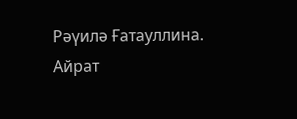Рәүилә Ғатауллина.
Айрат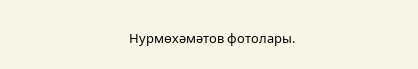Нурмөхәмәтов фотолары.